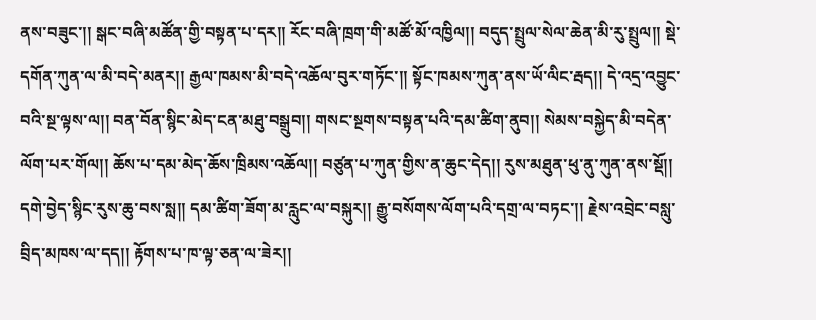ནས་བཟུང་།། སྒང་བཞི་མཚོན་གྱི་བསྟན་པ་དར།། རོང་བཞི་ཁྲག་གི་མཚོ་མོ་འཁྱིལ།། བདུད་སྤྲུལ་སེལ་ཆེན་མི་རུ་སྤྲུལ།། སྡེ་དགོན་ཀུན་ལ་མི་བདེ་མནར།། རྒྱལ་ཁམས་མི་བདེ་འཆོལ་བུར་གཏོང་།། སྟོང་ཁམས་ཀུན་ནས་ཡོ་ལིང་རྦད།། དེ་འདྲ་འབྱུང་བའི་སྔ་ལྟས་ལ།། བན་བོན་སྙིང་མེད་ངན་མཐུ་བསྒྲུབ།། གསང་སྔགས་བསྟན་པའི་དམ་ཚིག་ནུབ།། སེམས་བསྐྱེད་མི་བདེན་ལོག་པར་གོལ།། ཆོས་པ་དམ་མེད་ཆོས་ཁྲིམས་འཆོལ།། བཙུན་པ་ཀུན་གྱིས་ན་ཆུང་དེད།། རུས་མཐུན་ཕུ་ནུ་ཀུན་ནས་སྡོ།། དགེ་བྱེད་སྙིང་རུས་ཆུ་བས་སླ།། དམ་ཚིག་ཟོག་མ་རླུང་ལ་བསྐུར།། རྒྱུ་བསོགས་ལོག་པའི་དགྲ་ལ་བཏང་།། རྗེས་འབྲེང་བསླུ་བྲིད་མཁས་ལ་དད།། རྟོགས་པ་ཁ་ལྟ་ཅན་ལ་ཟེར།།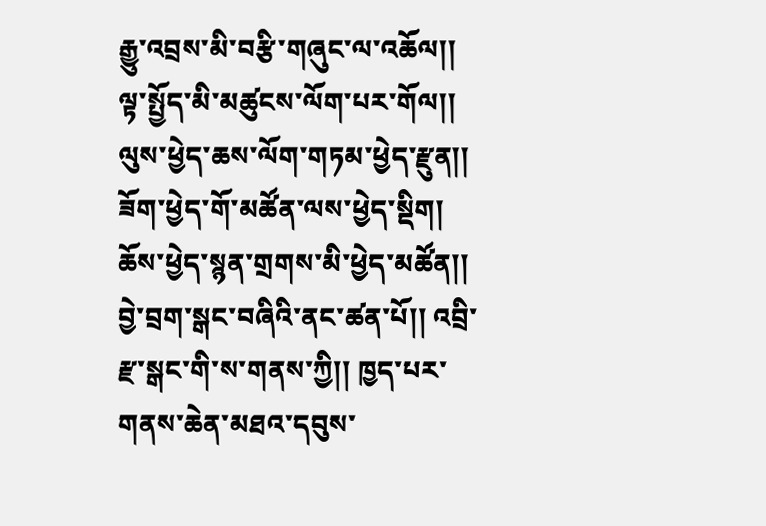རྒྱུ་འབྲས་མི་བརྩི་གཞུང་ལ་འཆོལ།། ལྟ་སྤྱོད་མི་མཚུངས་ལོག་པར་གོལ།། ལུས་ཕྱེད་ཆས་ལོག་གཏམ་ཕྱེད་རྫུན།། ཟོག་ཕྱེད་གོ་མཚོན་ལས་ཕྱེད་སྡིག། ཆོས་ཕྱེད་སྙན་གྲགས་མི་ཕྱེད་མཚོན།། བྱེ་བྲག་སྒང་བཞིའི་ནང་ཚན་པོ།། འབྲི་རྫ་སྒང་གི་ས་གནས་ཀྱི།། ཁྱད་པར་གནས་ཆེན་མཐའ་དབུས་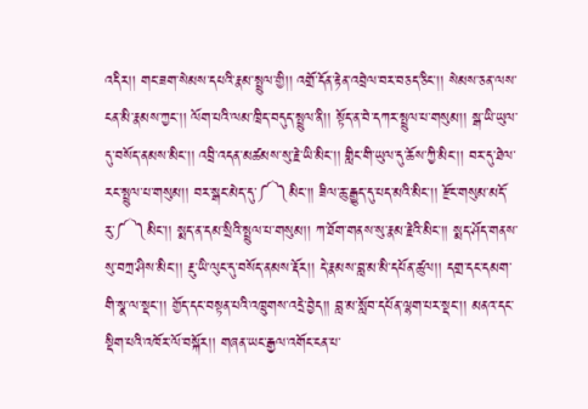འདིར།། གང་ཟག་སེམས་དཔའི་རྣམ་སྤྲུལ་གྱི།། འགྲོ་དོན་རྟེན་འབྲེལ་བར་བཅད་ཅིང་།། སེམས་ཅན་ལས་ངན་མི་རྣམས་ཀྱང་།། ལོག་པའི་ལམ་ཁྲིད་བདུད་སྤྲུལ་ནི།། སྟོད་ན་བེ་དཀར་སྤྲུལ་པ་གསུམ།། སྒ་ཡི་ཡུལ་དུ་བསོད་ནམས་མིང་།། འབྲི་འདན་མཚམས་སུ་རྗེ་ཡི་མིང་།། གླིང་གི་ཡུལ་དུ་ཆོས་ཀྱི་མིང་།། བར་དུ་ཐེལ་རང་སྤྲུལ་པ་གསུམ།། བར་སྒང་མེད་དུ་༼ ༽མིང་།། ཟིལ་ཆུ་རྒྱུད་དུ་པད་མའི་མིང་།། རྫོང་གསུམ་མདོ་རུ་༼ ༽མིང་།། སྨད་ན་དམ་སྲིའི་སྤྲུལ་པ་གསུམ།། ཀ་ཐོག་གནས་སུ་རྣམ་རྗེའི་མིང་།། སྨད་ཤོད་གནས་སུ་བཀྲ་ཤིས་མིང་།། རྔུ་ཡི་ལུང་དུ་བསོད་ནམས་རྡོར།། དེ་རྣམས་བླ་མ་མི་དཔོན་ཚུལ།། དགྲ་དང་དམག་གི་སྣ་ལ་སྡང་།། གྱོད་དང་བསྟན་པའི་འཁྲུགས་འདྲེ་བྱེད།། བླ་མ་སློབ་དཔོན་ལྷག་པར་སྡང་།། མནའ་དང་སྡིག་པའི་འཁོར་ལོ་བསྐོར།། གཞན་ཡང་རྒྱལ་འགོང་ངན་པ་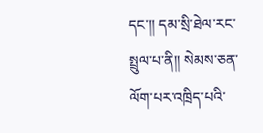དང་།། དམ་སྲི་ཐེལ་རང་སྤྲུལ་པ་ནི།། སེམས་ཅན་ལོག་པར་འཁྲིད་པའི་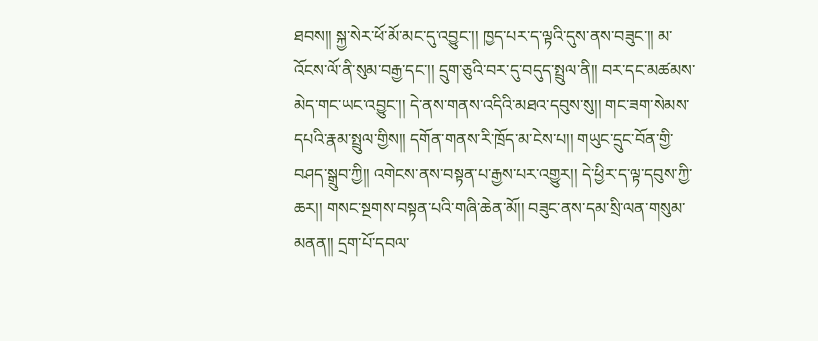ཐབས།། སྐྱ་སེར་ཕོ་མོ་མང་དུ་འབྱུང་།། ཁྱད་པར་ད་ལྟའི་དུས་ནས་བཟུང་།། མ་འོངས་ལོ་ནི་སུམ་བརྒྱ་དང་།། དྲུག་ཅུའི་བར་དུ་བདུད་སྤྲུལ་ནི།། བར་དང་མཚམས་མེད་གང་ཡང་འབྱུང་།། དེ་ནས་གནས་འདིའི་མཐའ་དབུས་སུ།། གང་ཟག་སེམས་དཔའི་རྣམ་སྤྲུལ་གྱིས།། དགོན་གནས་རི་ཁྲོད་མ་ངེས་པ།། གཡུང་དྲུང་བོན་གྱི་བཤད་སྒྲུབ་ཀྱི།། འགེངས་ནས་བསྟན་པ་རྒྱས་པར་འགྱུར།། དེ་ཕྱིར་ད་ལྟ་དབུས་ཀྱི་ཆར།། གསང་སྔགས་བསྟན་པའི་གཞི་ཆེན་མོ།། བཟུང་ནས་དམ་སྲི་ལན་གསུམ་མནན།། དྲག་པོ་དབལ་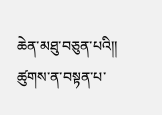ཆེན་མཐུ་བཅུན་པའི།། ཚུགས་ན་བསྟན་པ་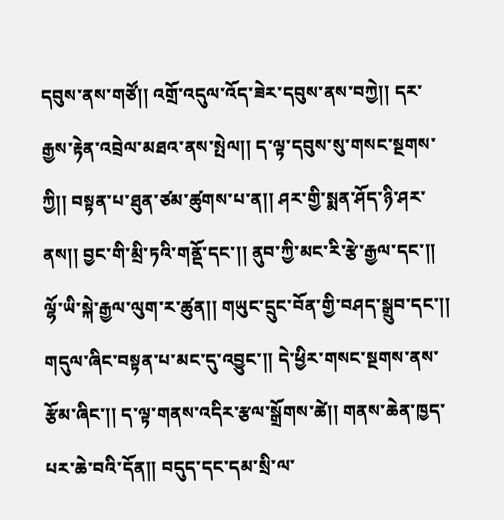དབུས་ནས་གཙོ།། འགྲོ་འདུལ་འོད་ཟེར་དབུས་ནས་བཀྱེ།། དར་རྒྱས་རྟེན་འབྲེལ་མཐའ་ནས་སྤེལ།། ད་ལྟ་དབུས་སུ་གསང་སྔགས་ཀྱི།། བསྟན་པ་ཐུན་ཙམ་ཚུགས་པ་ན།། ཤར་གྱི་སྨན་ཤོད་ཉི་ཤར་ནས།། བྱང་གི་མྲི་ཏའི་གནྡོ་དང་།། ནུབ་ཀྱི་མང་རི་རྩེ་རྒྱལ་དང་།། ལྷོ་ཡི་སྐེ་རྒྱལ་ལུག་ར་ཚུན།། གཡུང་དྲུང་བོན་གྱི་བཤད་སྒྲུབ་དང་།། གདུལ་ཞིང་བསྟན་པ་མང་དུ་འབྱུང་།། དེ་ཕྱིར་གསང་སྔགས་ནས་རྩོམ་ཞིང་།། ད་ལྟ་གནས་འདིར་རྩལ་སྒྲོགས་ཚེ།། གནས་ཆེན་ཁྱད་པར་ཆེ་བའི་དོན།། བདུད་དང་དམ་སྲི་ལ་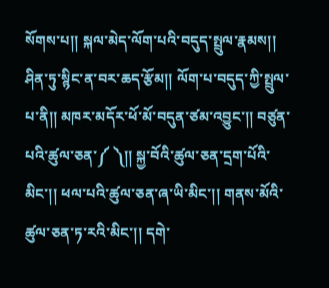སོགས་པ།། སྐལ་མེད་ལོག་པའི་བདུད་སྤྲུལ་རྣམས།། ཤིན་ཏུ་སྙིང་ན་བར་ཆད་རྩོམ།། ལོག་པ་བདུད་ཀྱི་སྤྲུལ་པ་ནི།། མཁར་མདོར་ཕོ་མོ་བདུན་ཙམ་འབྱུང་།། བཙུན་པའི་ཚུལ་ཅན་༼ ༽།། སྐྱ་བོའི་ཚུལ་ཅན་དྲག་པོའི་མིང་།། ཕལ་པའི་ཚུལ་ཅན་ཞ་ཡི་མིང་།། གནས་མོའི་ཚུལ་ཅན་ཏ་རའི་མིང་།། དགེ་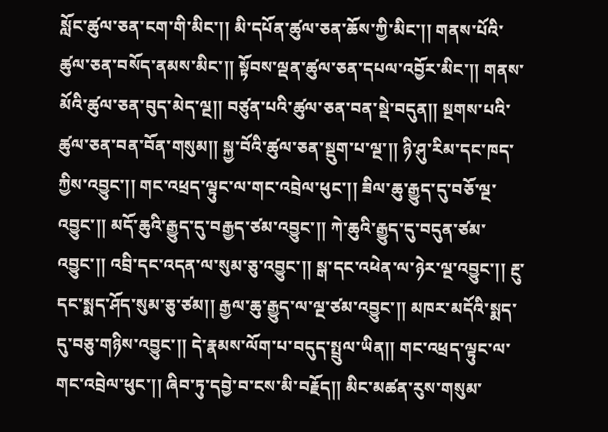སློང་ཚུལ་ཅན་ངག་གི་མིང་།། མི་དཔོན་ཚུལ་ཅན་ཆོས་ཀྱི་མིང་།། གནས་པོའི་ཚུལ་ཅན་བསོད་ནམས་མིང་།། སྟོབས་ལྡན་ཚུལ་ཅན་དཔལ་འབྱོར་མིང་།། གནས་མོའི་ཚུལ་ཅན་བུད་མེད་ལྔ།། བཙུན་པའི་ཚུལ་ཅན་བན་སྡེ་བདུན།། སྔགས་པའི་ཚུལ་ཅན་བན་བོན་གསུམ།། སྐྱ་བོའི་ཚུལ་ཅན་སྡུག་པ་ལྔ་།། ཉི་ཤུ་རིམ་དང་ཁད་ཀྱིས་འབྱུང་།། གང་འཕྲད་ལྟུང་ལ་གང་འབྲེལ་ཕུང་།། ཟིལ་ཆུ་རྒྱུད་དུ་བཅོ་ལྔ་འབྱུང་།། མདོ་ཆུའི་རྒྱུད་དུ་བརྒྱད་ཙམ་འབྱུང་།། ཀེ་ཆུའི་རྒྱུད་དུ་བདུན་ཙམ་འབྱུང་།། འབྲི་དང་འདན་ལ་སུམ་ཅུ་འབྱུང་།། སྒ་དང་འཕེན་ལ་ཉེར་ལྔ་འབྱུང་།། རྔུ་དང་སྨད་ཤོད་སུམ་ཅུ་ཙམ།། རྒྱལ་ཆུ་རྒྱུད་ལ་ལྔ་ཙམ་འབྱུང་།། མཁར་མདོའི་སྨད་དུ་བཅུ་གཉིས་འབྱུང་།། དེ་རྣམས་ལོག་པ་བདུད་སྤྲུལ་ཡིན།། གང་འཕྲད་ལྟུང་ལ་གང་འབྲེལ་ཕུང་།། ཞིབ་ཏུ་དབྱེ་བ་ངས་མི་བརྗོད།། མིང་མཚན་རུས་གསུམ་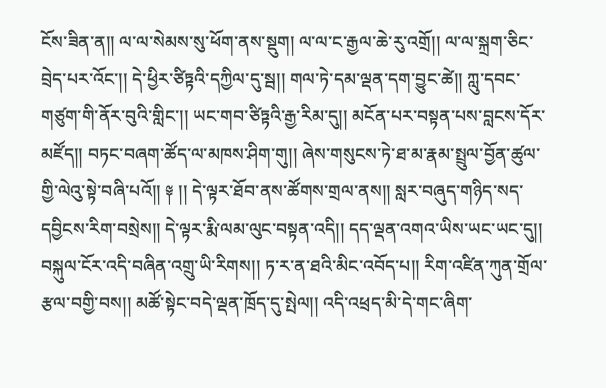ངོས་ཟིན་ན།། ལ་ལ་སེམས་སུ་ཕོག་ནས་སྡུག། ལ་ལ་ང་རྒྱལ་ཆེ་རུ་འགྲོ།། ལ་ལ་སྐྲག་ཅིང་བྲེད་པར་འོང་།། དེ་ཕྱིར་ཙིཏྟའི་དཀྱིལ་དུ་སྦ།། གལ་ཏེ་དམ་ལྡན་དག་བྱུང་ཚེ།། ཀླུ་དབང་གཙུག་གི་ནོར་བུའི་གླིང་།། ཡང་གབ་ཙིཏྟའི་རྒྱ་རིམ་དུ།། མངོན་པར་བསྟན་པས་བླངས་དོར་མཛོད།། བཏང་བཞག་ཚོད་ལ་མཁས་ཤིག་གུ།། ཞེས་གསུངས་ཏེ་ཐ་མ་རྣམ་སྤྲུལ་བྱོན་ཚུལ་གྱི་ལེའུ་སྟེ་བཞི་པའོ།། ༈ །། དེ་ལྟར་ཐོབ་ནས་ཚོགས་གྲལ་ནས།། སླར་བཞུད་གཉིད་སད་དབྱིངས་རིག་བསྲེས།། དེ་ལྟར་རྨི་ལམ་ལུང་བསྟན་འདི།། དད་ལྡན་འགའ་ཡིས་ཡང་ཡང་དུ།། བསྐུལ་ངོར་འདི་བཞིན་འགྲུ་ཡི་རིགས།། ཏ་ར་ན་ཐའི་མིང་འབོད་པ།། རིག་འཛིན་ཀུན་གྲོལ་རྩལ་བགྱི་བས།། མཚོ་སྟེང་བདེ་ལྡན་ཁྲོད་དུ་སྤེལ།། འདི་འཕྲད་མི་དེ་གང་ཞིག་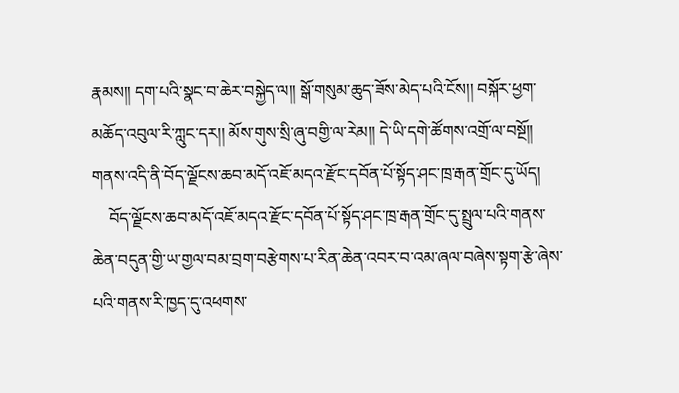རྣམས།། དག་པའི་སྣང་བ་ཆེར་བསྐྱེད་ལ།། སྒོ་གསུམ་ཆུད་ཟོས་མེད་པའི་ངོས།། བསྐོར་ཕྱག་མཆོད་འབུལ་རི་ཀླུང་དར།། མོས་གུས་སྲི་ཞུ་བགྱི་ལ་རེམ།། དེ་ཡི་དགེ་ཚོགས་འགྲོ་ལ་བསྔོ།།
གནས་འདི་ནི་བོད་ལྗོངས་ཆབ་མདོ་འཇོ་མདའ་རྫོང་དབོན་པོ་སྟོད་ཤང་ཁྲ་རྒན་གྲོང་དུ་ཡོད།
    བོད་ལྗོངས་ཆབ་མདོ་འཇོ་མདའ་རྫོང་དབོན་པོ་སྟོད་ཤང་ཁྲ་རྒན་གྲོང་དུ་སྤྲུལ་པའི་གནས་ཆེན་བདུན་གྱི་ཡ་གྱལ་བམ་བྲག་བརྩེགས་པ་རིན་ཆེན་འབར་བ་འམ་ཞལ་བཞེས་སྟག་རྩེ་ཞེས་པའི་གནས་རི་ཁྱད་དུ་འཕགས་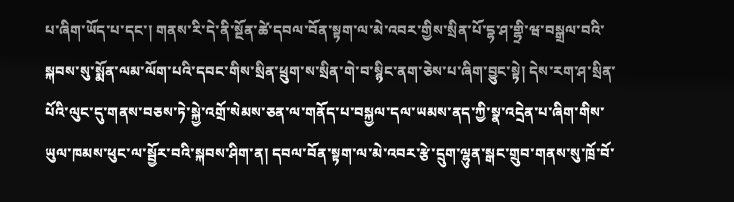པ་ཞིག་ཡོད་པ་དང་། གནས་རི་དེ་ནི་སྔོན་ཚེ་དབལ་བོན་སྟག་ལ་མེ་འབར་གྱིས་སྲིན་པོ་དྷ་ཤ་གྷྲི་ཝ་བསྒྲལ་བའི་སྐབས་སུ་སྨོན་ལམ་ལོག་པའི་དབང་གིས་སྲིན་ཕྲུག་ས་སྲིན་གེ་བ་སྙིང་ནག་ཅེས་པ་ཞིག་བྱུང་སྟེ། དེས་རག་ཤ་སྲིན་པོའི་ལུང་དུ་གནས་བཅས་ཏེ་སྐྱེ་འགྲོ་སེམས་ཅན་ལ་གནོད་པ་བསྐྱལ་དལ་ཡམས་ནད་ཀྱི་སྣ་འདྲེན་པ་ཞིག་གིས་ཡུལ་ཁམས་ཕུང་ལ་སྦྱོར་བའི་སྐབས་ཤིག་ན། དབལ་བོན་སྟག་ལ་མེ་འབར་རྩེ་དྲུག་ལྷུན་སྒང་གྲུབ་གནས་སུ་ཁྲོ་བོ་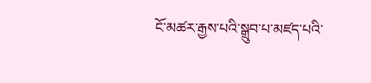ངོ་མཚར་རྒྱས་པའི་སྒྲུབ་པ་མཛད་པའི་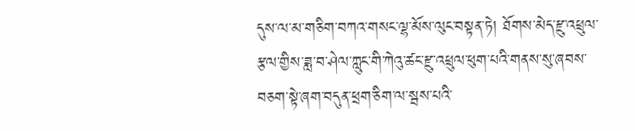དུས་ལ་མ་གཅིག་བཀའ་གསང་ལྷ་མོས་ལུང་བསྟན་ཏེ། ཐོགས་མེད་རྫུ་འཕྲུལ་རྩལ་གྱིས་ཟླ་བ་ཤེལ་ཀླུང་གི་ཀེའུ་ཚང་རྫུ་འཕྲུལ་ཕུག་པའི་གནས་སུ་ཞབས་བཅག་སྟེ་ཞག་བདུན་ཕྲག་ཅིག་ལ་སྦས་པའི་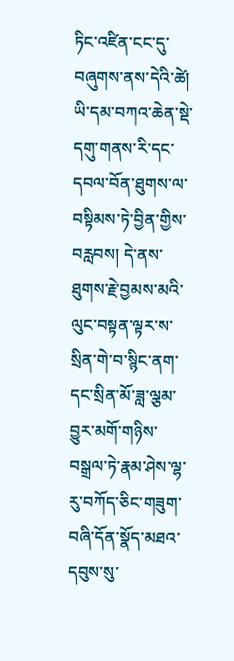ཏིང་འཛིན་ངང་དུ་བཞུགས་ནས་དེའི་ཚེ། ཡི་དམ་བཀའ་ཆེན་སྡེ་དགུ་གནས་རི་དང་དབལ་བོན་ཐུགས་ལ་བསྟིམས་ཏེ་བྱིན་གྱིས་བརླབས། དེ་ནས་ཐུགས་རྗེ་བྱམས་མའི་ལུང་བསྟན་ལྟར་ས་སྲིན་གེ་བ་སྙིང་ནག་དང་སྲིན་མོ་ཟླ་ལྕམ་བྱུར་མགོ་གཉིས་བསྒྲལ་ཏེ་རྣམ་ཤེས་ལྷ་རུ་བཀོད་ཅིང་གཟུག་བཞི་དོན་སྣོད་མཐའ་དབུས་སུ་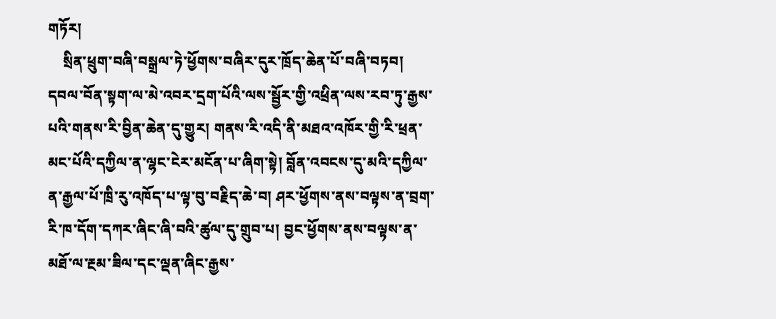གཏོར།
    སྲིན་ཕྲུག་བཞི་བསྒྲལ་ཏེ་ཕྱོགས་བཞིར་དུར་ཁྲོད་ཆེན་པོ་བཞི་བཏབ། དབལ་བོན་སྟག་ལ་མེ་འབར་དྲག་པོའི་ལས་སྦྱོར་གྱི་འཕྲིན་ལས་རབ་ཏུ་རྒྱས་པའི་གནས་རི་བྱིན་ཆེན་དུ་གྱུར། གནས་རི་འདི་ནི་མཐའ་འཁོར་གྱི་རི་ཕྲན་མང་པོའི་དཀྱིལ་ན་ལྷང་ངེར་མངོན་པ་ཞིག་སྟེ། བློན་འབངས་དུ་མའི་དཀྱིལ་ན་རྒྱལ་པོ་ཁྲི་རུ་འཁོད་པ་ལྟ་བུ་བརྗིད་ཆེ་བ། ཤར་ཕྱོགས་ནས་བལྟས་ན་བྲག་རི་ཁ་དོག་དཀར་ཞིང་ཞི་བའི་ཚུལ་དུ་གྲུབ་པ། བྱང་ཕྱོགས་ནས་བལྟས་ན་མཐོ་ལ་རྔམ་ཟིལ་དང་ལྡན་ཞིང་རྒྱས་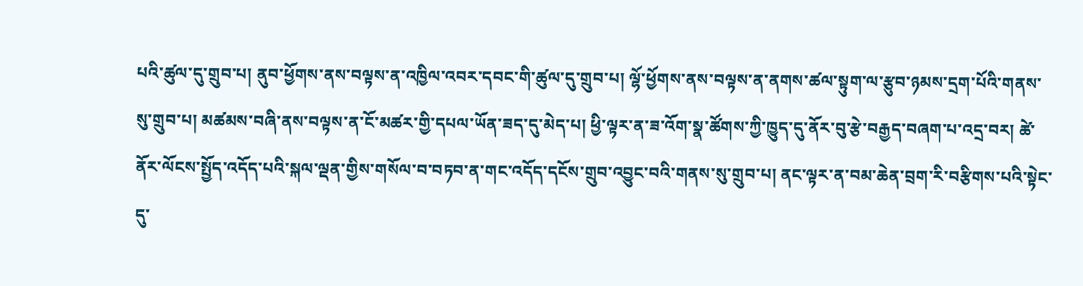པའི་ཚུལ་དུ་གྲུབ་པ། ནུབ་ཕྱོགས་ནས་བལྟས་ན་འཁྱིལ་འབར་དབང་གི་ཚུལ་དུ་གྲུབ་པ། ལྷོ་ཕྱོགས་ནས་བལྟས་ན་ནགས་ཚལ་སྟུག་ལ་རྩུབ་ཉམས་དྲག་པོའི་གནས་སུ་གྲུབ་པ། མཚམས་བཞི་ནས་བལྟས་ན་ངོ་མཚར་གྱི་དཔལ་ཡོན་ཟད་དུ་མེད་པ། ཕྱི་ལྟར་ན་ཟ་འོག་སྣ་ཚོགས་ཀྱི་ཁྱུད་དུ་ནོར་བུ་རྩེ་བརྒྱད་བཞག་པ་འདྲ་བར། ཚེ་ནོར་ལོངས་སྤྱོད་འདོད་པའི་སྐལ་ལྡན་གྱིས་གསོལ་བ་བཏབ་ན་གང་འདོད་དངོས་གྲུབ་འབྱུང་བའི་གནས་སུ་གྲུབ་པ། ནང་ལྟར་ན་བམ་ཆེན་བྲག་རི་བརྩིགས་པའི་སྟེང་དུ་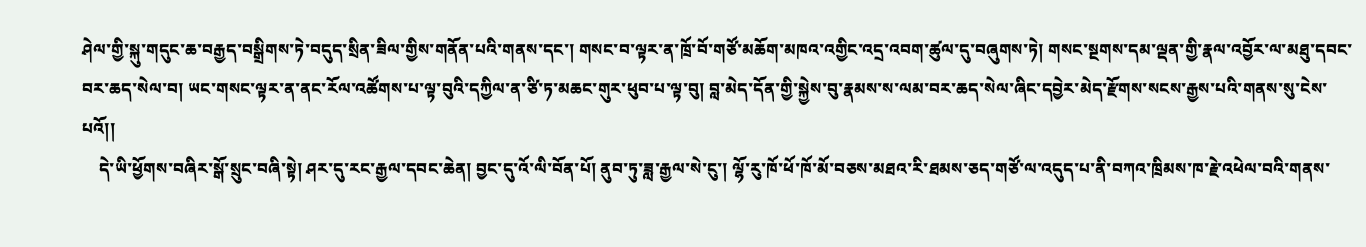ཤེལ་གྱི་སྐུ་གདུང་ཆ་བརྒྱད་བསྒྲིགས་ཏེ་བདུད་སྲིན་ཟིལ་གྱིས་གནོན་པའི་གནས་དང་། གསང་བ་ལྟར་ན་ཁྲོ་བོ་གཙོ་མཆོག་མཁའ་འགྱིང་འདྲ་འབག་ཚུལ་དུ་བཞུགས་ཏེ། གསང་སྔགས་དམ་ལྡན་གྱི་རྣལ་འབྱོར་ལ་མཐུ་དབང་བར་ཆད་སེལ་བ། ཡང་གསང་ལྟར་ན་ནང་རོལ་འཚོགས་པ་ལྟ་བུའི་དཀྱིལ་ན་ཙི་ཏ་མཆང་གུར་ཕུབ་པ་ལྟ་བུ། བླ་མེད་དོན་གྱི་སྐྱེས་བུ་རྣམས་ས་ལམ་བར་ཆད་སེལ་ཞིང་དབྱེར་མེད་རྫོགས་སངས་རྒྱས་པའི་གནས་སུ་ངེས་པའོ།།
    དེ་ཡི་ཕྱོགས་བཞིར་སྒོ་སྲུང་བཞི་སྟེ། ཤར་དུ་རང་རྒྱལ་དབང་ཆེན། བྱང་དུ་འོ་ལི་བོན་པོ། ནུབ་ཏུ་ཟླ་རྒྱལ་སེ་ངུ་། ལྷོ་རུ་ཁོ་ཕོ་ཁོ་མོ་བཅས་མཐའ་རི་ཐམས་ཅད་གཙོ་ལ་འདུད་པ་ནི་བཀའ་ཁྲིམས་ཁ་རྗེ་འཕེལ་བའི་གནས་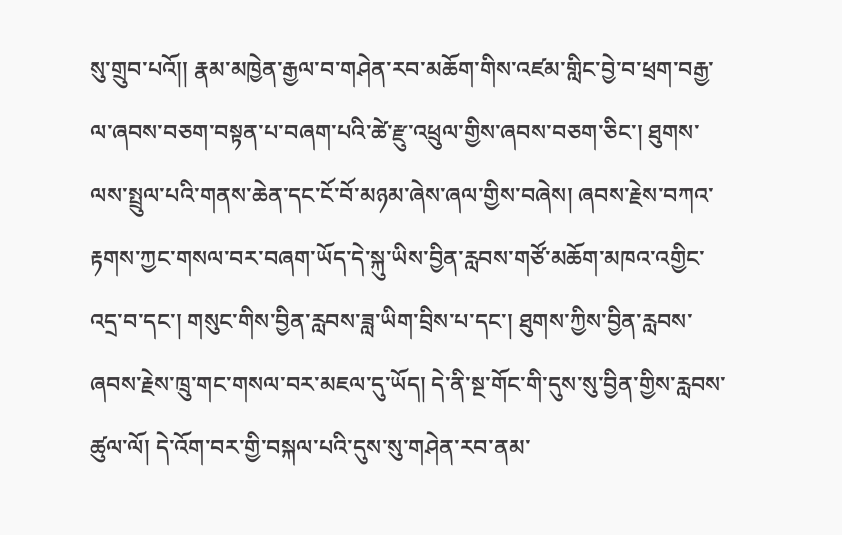སུ་གྲུབ་པའོ།། རྣམ་མཁྱེན་རྒྱལ་བ་གཤེན་རབ་མཆོག་གིས་འཛམ་གླིང་བྱེ་བ་ཕྲག་བརྒྱ་ལ་ཞབས་བཅག་བསྟན་པ་བཞག་པའི་ཚེ་རྫུ་འཕྲུལ་གྱིས་ཞབས་བཅག་ཅིང་། ཐུགས་ལས་སྤྲུལ་པའི་གནས་ཆེན་དང་ངོ་བོ་མཉམ་ཞེས་ཞལ་གྱིས་བཞེས། ཞབས་རྗེས་བཀའ་རྟགས་ཀྱང་གསལ་བར་བཞག་ཡོད་དེ་སྐུ་ཡིས་བྱིན་རླབས་གཙོ་མཆོག་མཁའ་འགྱིང་འདྲ་བ་དང་། གསུང་གིས་བྱིན་རླབས་ཟླ་ཡིག་བྲིས་པ་དང་། ཐུགས་ཀྱིས་བྱིན་རླབས་ཞབས་རྗེས་ཁྲུ་གང་གསལ་བར་མཇལ་དུ་ཡོད། དེ་ནི་སྔ་གོང་གི་དུས་སུ་བྱིན་གྱིས་རླབས་ཚུལ་ལོ། དེ་འོག་བར་གྱི་བསྐལ་པའི་དུས་སུ་གཤེན་རབ་ནམ་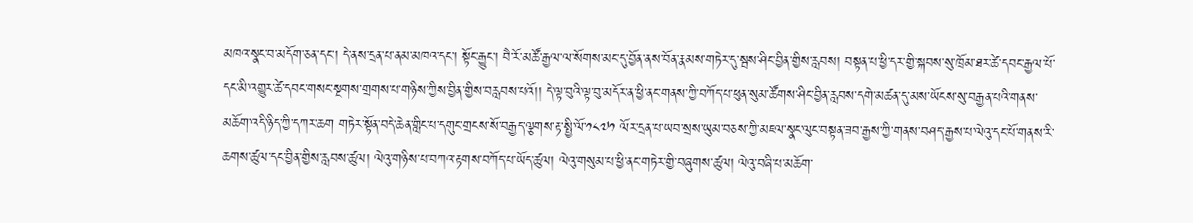མཁའ་སྣང་བ་མདོག་ཅན་དང་། དེ་ནས་དྲན་པ་ནམ་མཁའ་དང་། སྟོང་རྒྱུང་། བཻ་རོ་མཚོ་རྒྱལ་ལ་སོགས་མང་དུ་བྱོན་ནས་བོན་རྣམས་གཏེར་དུ་སྦས་ཤིང་བྱིན་གྱིས་རླབས། བསྟན་པ་ཕྱི་དར་གྱི་སྐབས་སུ་ཁྲོམ་ཐར་ཚེ་དབང་རྒྱལ་པོ་དང་མི་འགྱུར་ཚེ་དབང་གསང་སྔགས་གྲགས་པ་གཉིས་ཀྱིས་བྱིན་གྱིས་བརླབས་པའོ།། དེ་ལྟ་བུའི་ལྟ་བུ་མདོར་ན་ཕྱི་ནང་གནས་ཀྱི་བཀོད་པ་ཕུན་སུམ་ཚོགས་ཤིང་བྱིན་རླབས་དགེ་མཚན་དུ་མས་ཡོངས་སུ་བརྒྱན་པའི་གནས་མཆོག་འདི་ཉིད་ཀྱི་དཀར་ཆག གཏེར་སྟོན་བདེ་ཆེན་གླིང་པ་དགུང་གྲངས་སོ་བརྒྱད་ལྕགས་རྟ་སྤྱི་ལོ་༡༨༧༡ ལོར་དྲན་པ་ཡབ་སྲས་ཡུམ་བཅས་ཀྱི་མཇལ་སྣང་ལུང་བསྟན་ཟབ་རྒྱས་ཀྱི་གནས་བཤད་རྒྱས་པ་ལེའུ་དང་པོ་གནས་རི་ཆགས་ཚུལ་དང་བྱིན་གྱིས་རླབས་ཚུལ། ལེའུ་གཉིས་པ་བཀའ་རྟགས་བཀོད་པ་ཡོད་ཚུལ། ལེའུ་གསུམ་པ་ཕྱི་ནང་གཏེར་གྱི་བཞུགས་ཚུལ། ལེའུ་བཞི་པ་མཆོག་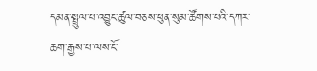དམན་སྤྲུལ་པ་འབྱུང་ཚུལ་བཅས་ཕུན་སུམ་ཚོགས་པའི་དཀར་ཆག་རྒྱས་པ་ལས་ངོ་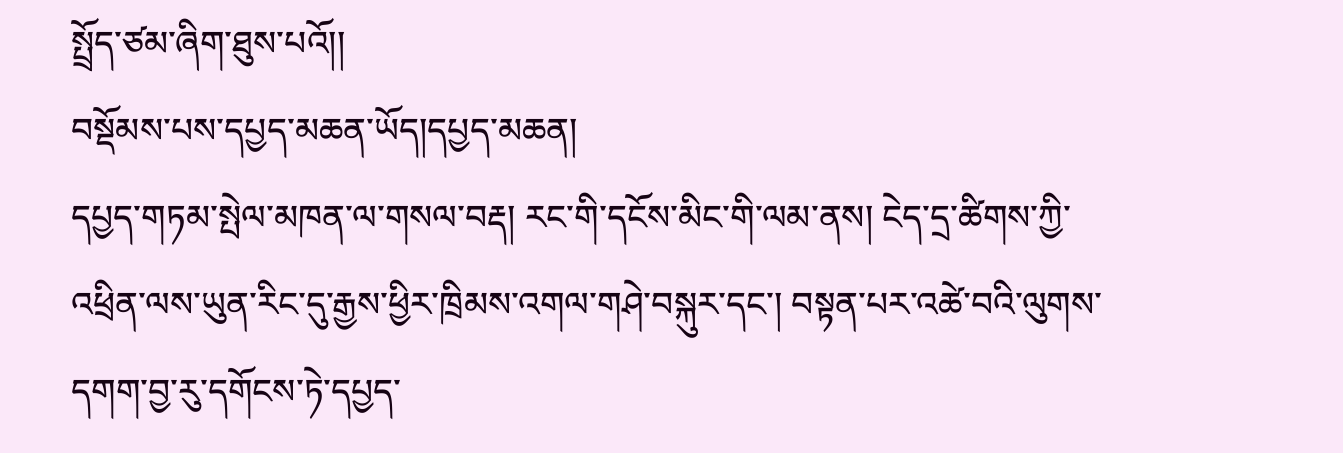སྤྲོད་ཙམ་ཞིག་ཐུས་པའོ།།
བསྡོམས་པས་དཔྱད་མཆན་ཡོད།དཔྱད་མཆན།
དཔྱད་གཏམ་སྤེལ་མཁན་ལ་གསལ་བརྡ། རང་གི་དངོས་མིང་གི་ལམ་ནས། ངེད་དྲ་ཚིགས་ཀྱི་འཕྲིན་ལས་ཡུན་རིང་དུ་རྒྱས་ཕྱིར་ཁྲིམས་འགལ་གཤེ་བསྐུར་དང་། བསྟན་པར་འཚེ་བའི་ལུགས་དགག་བྱ་རུ་དགོངས་ཏེ་དཔྱད་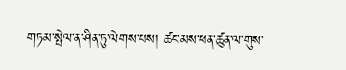གཏམ་སྤེལ་ན་ཤིན་ཏུ་ལེགས་པས། ཚང་མས་ཕན་ཚུན་ལ་གུས་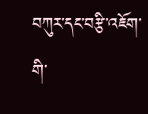བཀུར་དང་བརྩི་འཇོག་གི་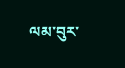ལམ་བུར་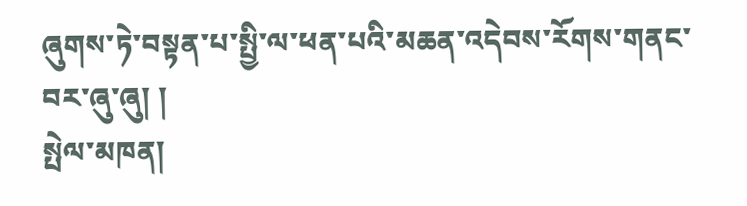ཞུགས་ཏེ་བསྟན་པ་སྤྱི་ལ་ཕན་པའི་མཆན་འདེབས་རོགས་གནང་བར་ཞུ་ཞུ། །
སྤེལ་མཁན།